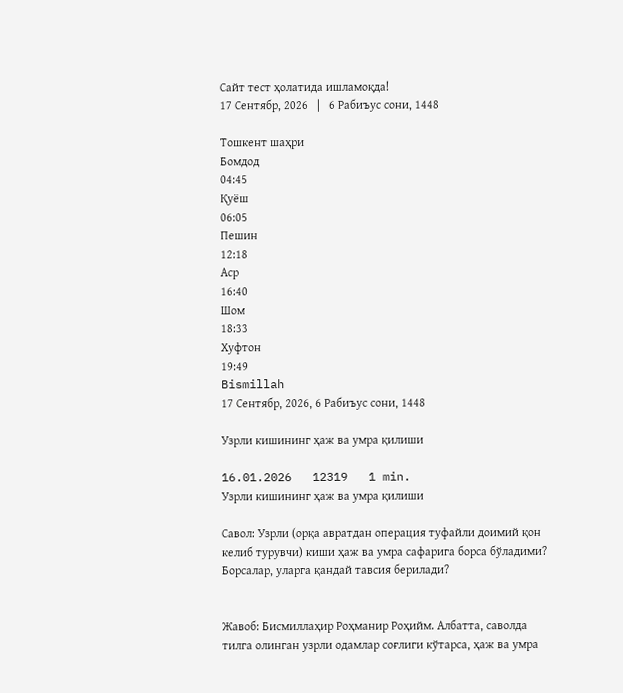Сайт тест ҳолатида ишламоқда!
17 Сентябр, 2026   |   6 Рабиъус сони, 1448

Тошкент шаҳри
Бомдод
04:45
Қуёш
06:05
Пешин
12:18
Аср
16:40
Шом
18:33
Хуфтон
19:49
Bismillah
17 Сентябр, 2026, 6 Рабиъус сони, 1448

Узрли кишининг ҳаж ва умра қилиши

16.01.2026   12319   1 min.
Узрли кишининг ҳаж ва умра қилиши

Савол: Узрли (орқа авратдан операция туфайли доимий қон келиб турувчи) киши ҳаж ва умра сафарига борса бўладими? Борсалар, уларга қандай тавсия берилади?


Жавоб: Бисмиллаҳир Роҳманир Роҳийм. Албатта, саволда тилга олинган узрли одамлар соғлиги кўтарса, ҳаж ва умра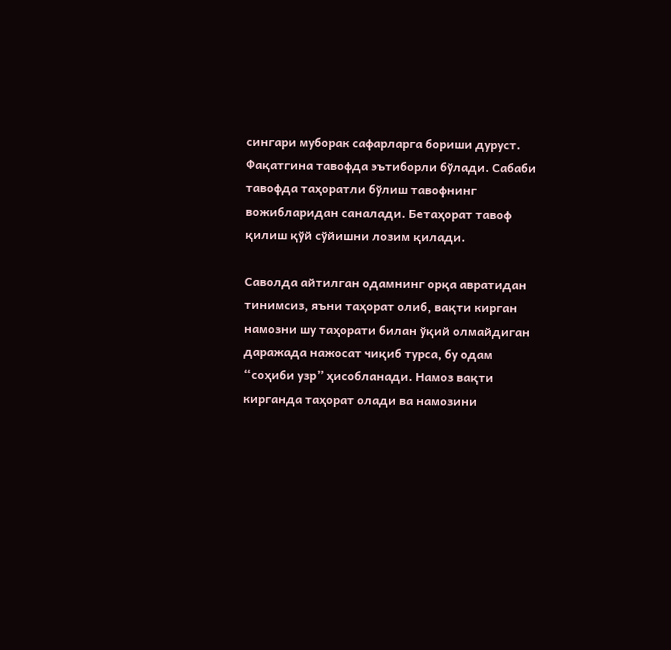сингари муборак сафарларга бориши дуруст. Фақатгина тавофда эътиборли бўлади. Сабаби тавофда таҳоратли бўлиш тавофнинг вожибларидан саналади. Бетаҳорат тавоф қилиш қўй сўйишни лозим қилади.

Саволда айтилган одамнинг орқа авратидан тинимсиз, яъни таҳорат олиб, вақти кирган намозни шу таҳорати билан ўқий олмайдиган даражада нажосат чиқиб турса, бу одам “соҳиби узр” ҳисобланади. Намоз вақти кирганда таҳорат олади ва намозини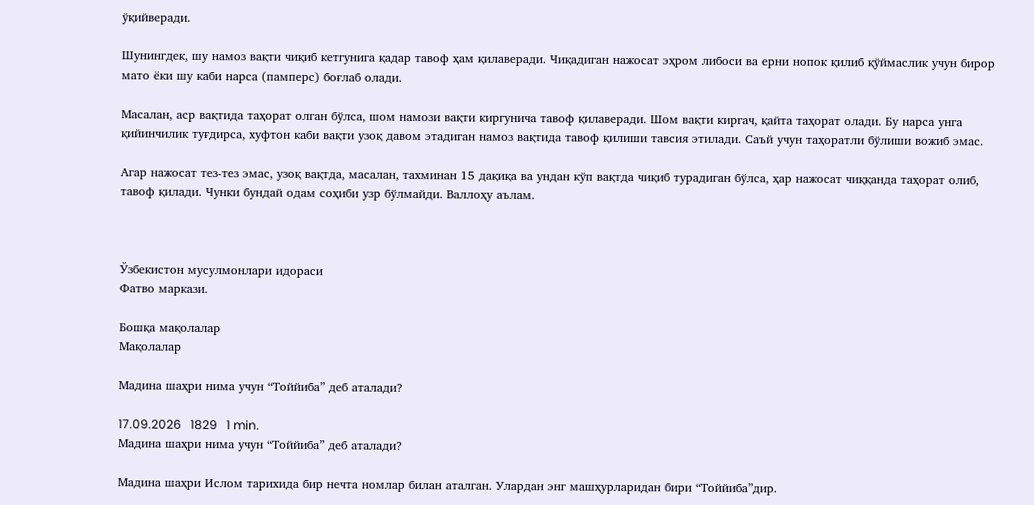ўқийверади.

Шунингдек, шу намоз вақти чиқиб кетгунига қадар тавоф ҳам қилаверади. Чиқадиган нажосат эҳром либоси ва ерни нопок қилиб қўймаслик учун бирор мато ёки шу каби нарса (памперс) боғлаб олади.

Масалан, аср вақтида таҳорат олган бўлса, шом намози вақти киргунича тавоф қилаверади. Шом вақти киргач, қайта таҳорат олади. Бу нарса унга қийинчилик туғдирса, хуфтон каби вақти узоқ давом этадиган намоз вақтида тавоф қилиши тавсия этилади. Саъй учун таҳоратли бўлиши вожиб эмас.

Агар нажосат тез-тез эмас, узоқ вақтда, масалан, тахминан 15 дақиқа ва ундан кўп вақтда чиқиб турадиган бўлса, ҳар нажосат чиққанда таҳорат олиб, тавоф қилади. Чунки бундай одам соҳиби узр бўлмайди. Валлоҳу аълам.



Ўзбекистон мусулмонлари идораси
Фатво маркази.

Бошқа мақолалар
Мақолалар

Мадина шаҳри нима учун “Тоййиба” деб аталади?

17.09.2026   1829   1 min.
Мадина шаҳри нима учун “Тоййиба” деб аталади?

Мадина шаҳри Ислом тарихида бир нечта номлар билан аталган. Улардан энг машҳурларидан бири “Тоййиба”дир.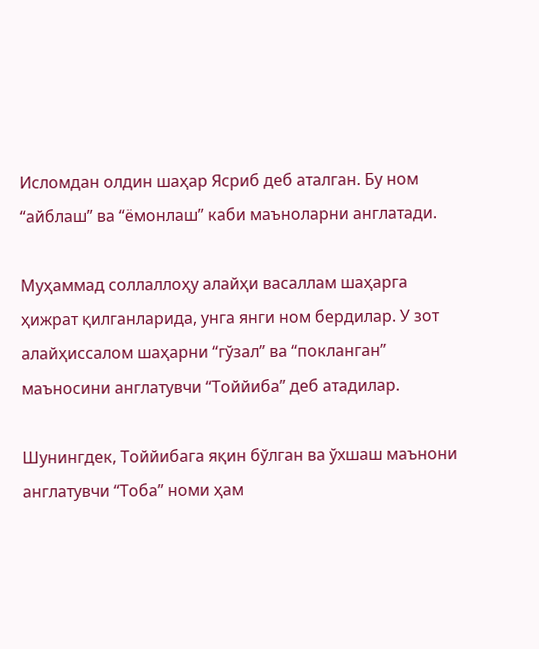Исломдан олдин шаҳар Ясриб деб аталган. Бу ном “айблаш” ва “ёмонлаш” каби маъноларни англатади.

Муҳаммад соллаллоҳу алайҳи васаллам шаҳарга ҳижрат қилганларида, унга янги ном бердилар. У зот алайҳиссалом шаҳарни “гўзал” ва “покланган” маъносини англатувчи “Тоййиба” деб атадилар.

Шунингдек, Тоййибага яқин бўлган ва ўхшаш маънони англатувчи “Тоба” номи ҳам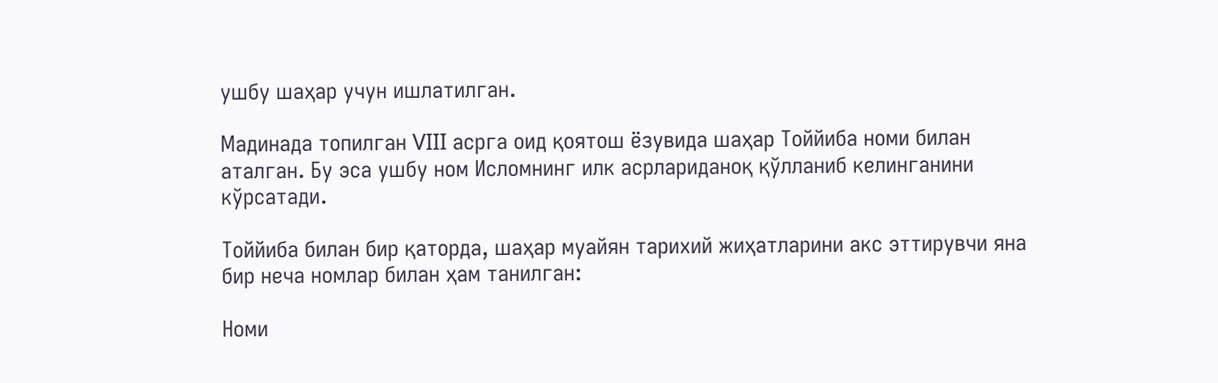ушбу шаҳар учун ишлатилган.

Мадинада топилган VIII асрга оид қоятош ёзувида шаҳар Тоййиба номи билан аталган. Бу эса ушбу ном Исломнинг илк асрлариданоқ қўлланиб келинганини кўрсатади.

Тоййиба билан бир қаторда, шаҳар муайян тарихий жиҳатларини акс эттирувчи яна бир неча номлар билан ҳам танилган:

Номи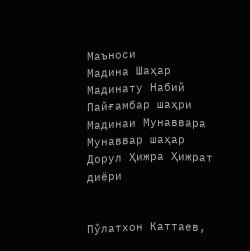Маъноси
Мадина Шаҳар
Мадинату Набий Пайғамбар шаҳри
Мадинаи Мунаввара Мунаввар шаҳар
Дорул Ҳижра Ҳижрат диёри


Пўлатхон Каттаев,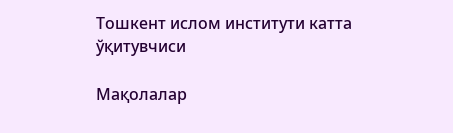Тошкент ислом институти катта ўқитувчиси

Мақолалар